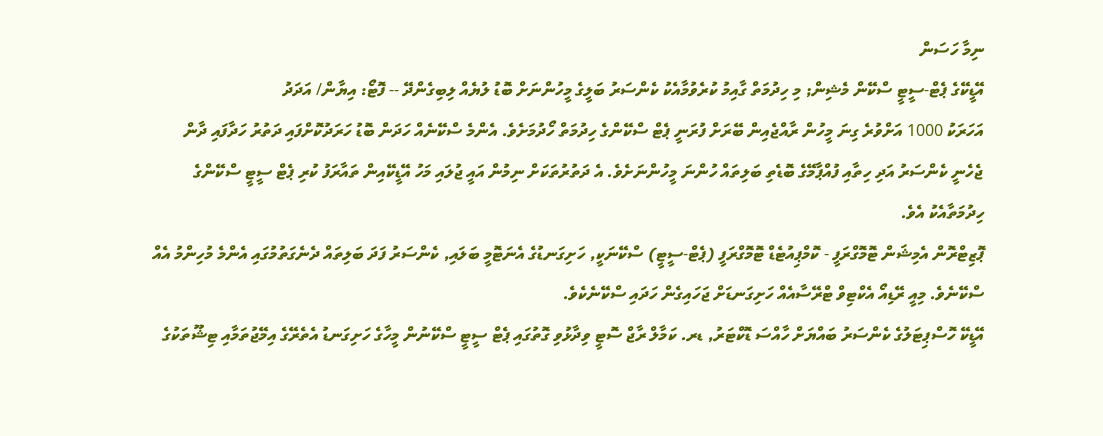ނިމާ ހަސަން
އޭޑީކޭގެ ޕެޓް-ސީޓީ ސްކޭން މެޝިން; މި ހިދުމަތް ގާއިމު ކުރެވުމާއެކު ކެންސަރު ބަލީގެ މީހުންނަށް ބޮޑު ލުޔެއް ލިބިގެންދޭ -- ފޮޓޯ: އިޔާން/ އަދަދު
އަހަރަކު 1000 އަށްވުރެ ގިނަ މީހުން ރާއްޖެއިން ބޭރަށް ފުރަނީ ޕެޓް ސްކޭންގެ ހިދުމަތް ހޯދުމަށެވެ. އެންމެ ސްކޭނެއް ހަދަން ބޮޑު ހަރަދުކޮށްފައި ދަތުރު ހަދާފައި ދާން ޖެހެނީ ކެންސަރު އަދި ހިތާއި ފުއްޕާމޭގެ ބޮޑެތި ބަލިތައް ހުންނަ މީހުންނަށެވެ. އެ ދަތުރުތަކަށް ނިމުން އައީ ޖުލައި މަހު އޭޑީކޭއިން ތައާރަފު ކުރި ޕެޓް ސީޓީ ސްކޭންގެ ހިދުމަތާއެކު އެވެ.
ޕޮޒިޓްރޮން އެމިޝަން ޓޮމޮގްރަފީ - ކޮމްޕިއުޓެޑް ޓޮމޮގްރަފީ (ޕެޓް-ސީޓީ) ސްކޭނަކީ, ހަށިގަނޑުގެ އެނަޓޮމީ ބަލައި, ކެންސަރު ފަދަ ބަލިތައް ދެނެގަތުމުގައި އެންމެ މުހިންމު އެއް ސްކޭނެވެ. މިއީ ރޭޑިއޯ އެކްޓިވް ޓްރޭސާއެއް ހަށިގަނޑަށް ޖަހައިގެން ހަދައި ސްކޭނެކެވެ.
އޭޑީކޭ ހޮސްޕިޓަލުގެ ކެންސަރު ބައްޔަށް ހާއްސަ ޑޮކްޓަރު, ޑރ. ކަމާލް ރާޖް ސޮޓީ ވިދާޅުވި ގޮތުގައި ޕެޓް ސީޓީ ސްކޭނުން މީހާގެ ހަށިގަނޑު އެތެރޭގެ އިމޭޖުތަމާއި ޓިޝޫތަކުގެ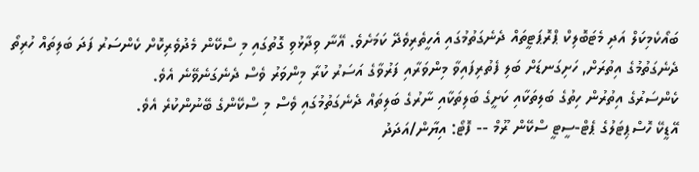ބައޯކެމިކަލް އަދި މެޓަބޮލިކް ޕްރޮޕަޓީތައް ދެނެގަތުމުގައި އެހީތެރިވެދޭ ކަމަށެވެ. އޭނާ ވިދާޅުވި ގޮތުގައި މި ސްކޭން މެދުވެރިކޮށް ކެންސަރު ފަދަ ބަލިތައް ހުރިތޯ ދެނެގަތުމުގެ އިތުރަށް, ހަށިގަނޑަށް ބަލި ފެތުރިފައިވާ މިންވަރާއި ފަރުވާގެ އަސަރު ކުރާ މިންވަރު ވެސް ދެނެގަނެވޭނެ އެވެ.
ކެންސަރުގެ އިތުރުން ހިތުގެ ބަލިތަކާއި ކަށީގެ ބަލިތަކާއި ނާރުގެ ބަލިތައް ދެނެގަތުމުގައި ވެސް މި ސްކޭންގެ ބޭނުންކުރެ އެވެ.
އޭޑީކޭ ހޮސްޕިޓަލުގެ ޕެޓް-ސީޓީ ސްކޭން ރޫމް -- ފޮޓޯ: އިޔާން/އަދަދު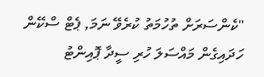"ކެންސަރަށް ތުހުމަތު ކުރެވޭ ނަމަ, ޕެޓް ސްކޭން ހަދައިގެން މައްސަލަ ހުރި ސީދާ ޕޮއިންޓު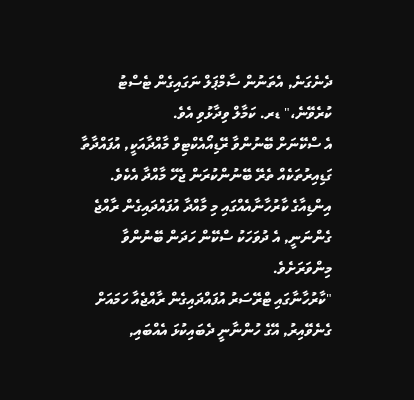ދެނެގަނެ, އެތަނުން ސާމްޕަލް ނަގައިގެން ޓެސްޓު ކުރެވޭނެ،" ޑރ. ކަމާލް ވިދާޅުވި އެވެ.
އެ ސްކޭނަށް ބޭނުންވާ ރޭޑިއޯއެކްޓިވް މާއްދާއަކީ, އުފައްދާތާ ގަޑިއިރުތަކެއް ތެރޭ ބޭނުންކުރަން ޖެހޭ މާއްދާ އެކެވެ. އިންޑިއާގެ ކާރުހާނާއެއްގައި މި މާއްދާ އުފައްދައިގެން ރާއްޖެ ގެންނަނީ, އެ ދުވަހަކު ސްކޭން ހަދަން ބޭނުންވާ މިންވަރަށެވެ.
"ކާރުހާނާގައި ޓްރޭސަރު އުފައްދައިގެން ރާއްޖެއާ ހަމައަށް ގެނެވޭއިރު, އޭގެ ހުންނާނީ ދެބައިކުޅަ އެއްބައި,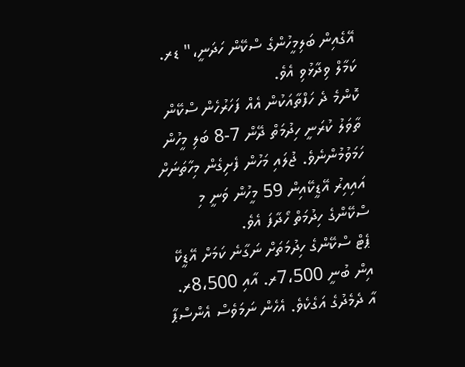އޭގެއިން ބަލިމީހުންގެ ސްކޭން ހަދަނީ،" ޑރ. ކަމާލް ވިދާޅުވި އެވެ.
ކޮންމެ ދެ ހަފްތާއަކުން އެއް ފަހަރުހެން ސްކޭން ތާވަލު ކުރަނީ ހިދުމަތް ދޭން 7-8 ބަލި މީހުން ހަމަވުމުންނެވެ. ޖުލައި މަހުން ފެށިގެން މިހާތަނަށް އައިއިރު އޭޑީކޭއިން 59 މީހުން ވަނީ މި ސްކޭންގެ ހިދުމަތް ހޯދާފަ އެވެ.
ޕެޓް ސްކޭންގެ ހިދުމަތަށް ނަގާނެ ކަމަށް އޭޑީކޭ އިން ބުނީ 7،500ރ. އާއި 8،500ރ. އާ ދެމެދުގެ އަގެކެވެ. އެހެން ނަމަވެސް އެންސްޕާ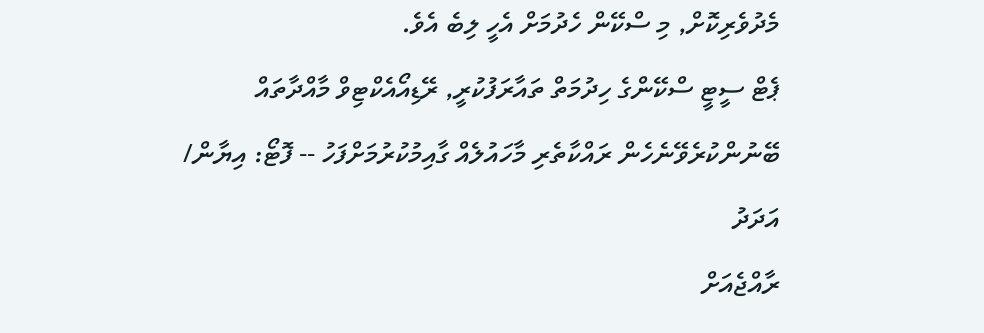މެދުވެރިކޮށް, މި ސްކޭން ހެދުމަށް އެހީ ލިބެ އެވެ.
ޕެޓް ސީޓީ ސްކޭންގެ ހިދުމަތް ތައާރަފުކުރީ, ރޭޑިއޯއެކްޓިވް މާއްދާތައް ބޭނުންކުރެވޭނެހެން ރައްކާތެރި މާހައުލެއް ގާއިމުކުރުމަށްފަހު -- ފޮޓޯ: އިޔާން/ އަދަދު
ރާއްޖެއަށް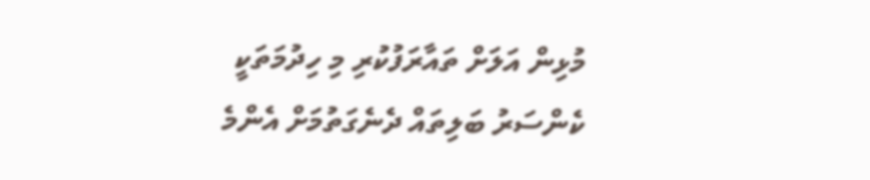މުޅިން އަލަށް ތައާރަފުކުރި މި ހިދުމަތަކީ ކެންސަރު ބަލިތައް ދެނެގަތުމަށް އެންމެ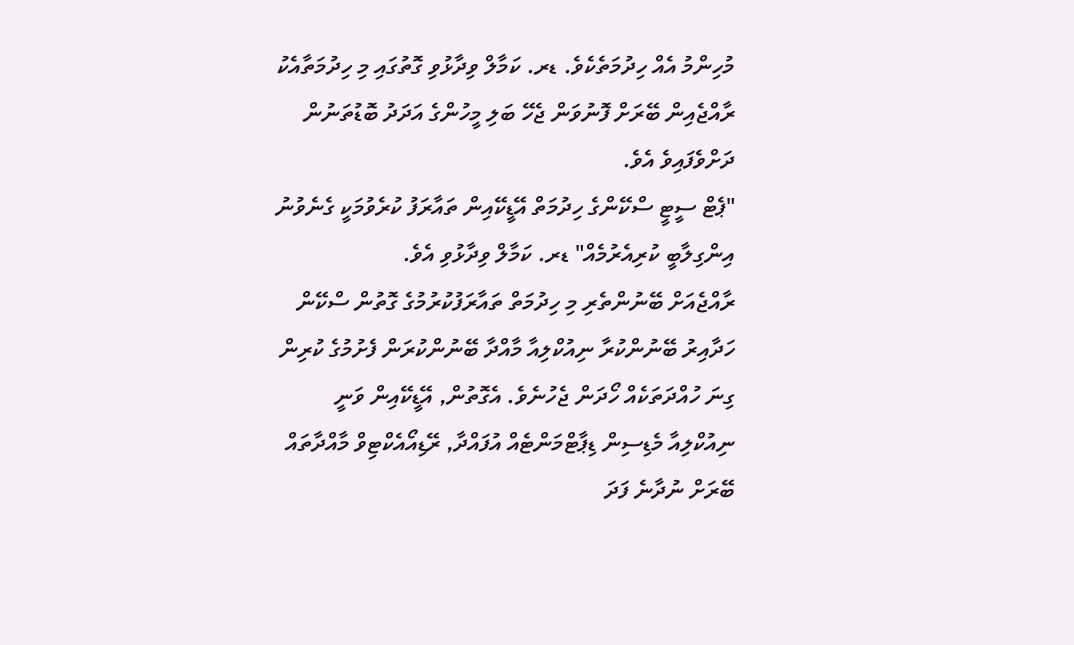މުހިންމު އެއް ހިދުމަތެކެވެ. ޑރ. ކަމާލް ވިދާޅުވި ގޮތުގައި މި ހިދުމަތާއެކު ރާއްޖެއިން ބޭރަށް ފޮނުވަން ޖެހޭ ބަލި މީހުންގެ އަދަދު ބޮޑުތަނުން ދަށްވެފައިވެ އެވެ.
"ޕެޓް ސީޓީ ސްކޭންގެ ހިދުމަތް އޭޑީކޭއިން ތައާރަފު ކުރެވުމަކީ ގެނެވުނު އިންގިލާބީ ކުރިއެރުމެއް" ޑރ. ކަމާލް ވިދާޅުވި އެވެ.
ރާއްޖެއަށް ބޭނުންތެރި މި ހިދުމަތް ތައާރަފުކުރުމުގެ ގޮތުން ސްކޭން ހަދާއިރު ބޭނުންކުރާ ނިއުކްލިއާ މާއްދާ ބޭނުންކުރަން ފެށުމުގެ ކުރިން ގިނަ ހުއްދަތަކެއް ހޯދަން ޖެހުނެވެ. އެގޮތުން, އޭޑީކޭއިން ވަނީ ނިއުކްލިއާ މެޑިސިން ޑިޕާޓްމަންޓެއް އުފައްދާ, ރޭޑިއޯއެކްޓިވް މާއްދާތައް ބޭރަށް ނުދާނެ ފަދަ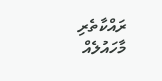ރައްކާތެރި މާހައުލެއް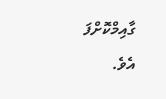ގާއިމްކޮށްފަ އެވެ.